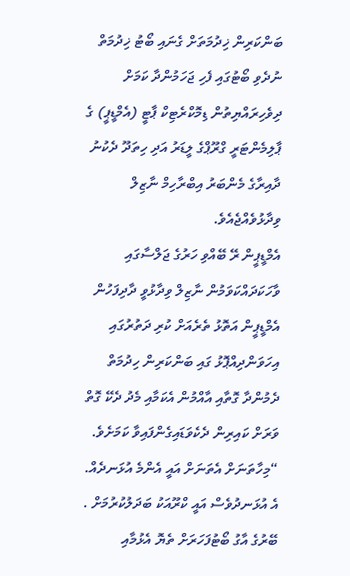ބަންކަރިން ޚިދުމަތަށް ގެނައި ބޯޓު ޚިދުމަތް ނުދެވި ބޯޓުގައި ފެހި ޖަހަމުންދާ ކަމަށް ދިވެހިރައްޔިތުން ޑިމޮކްރެޓިކް ޕާޓީ (އެމްޑީޕީ) ގެ ޕާލިމެންޓަރީ ގްރޫޕްގެ ލީޑަރު އަދި ހިތަދޫ ދެކުނު ދާއިރާގެ މެންބަރު އިބްރާހިމް ނާޒިލް ވިދާޅުވެއްޖެއެވެ.
އެމްޑީޕީން ރޭ ބޭއްވި ހަރުގެ ޖަލްސާގައި ވާހަކަދައްކަވަމުން ނާޒިލް ވިދާޅުވީ ދާދިފަހުން އެމްޑީޕީން އަތޮޅު ތެރެއަށް ކުރި ދަތުރުގައި އިހަވަންދިއްޕޮޅު ގައި ބަންކަރިން ހިދުމަތް ދެމުންދާ ގޮތާއި އާއްމުން އެކަމާއި މެދު ދެކޭ ގޮތް ވަރަށް ކައިރިން ދެކެވަޑައިގެންފައިވާ ކަމަށެވެ.
“މިހާތަނަށް އެތަނަށް އައީ އެންމެ އުޅަނދެއް. އެ އުޅަނދުވެސް އައީ ކްރޫއަކު ބަދަލުކުރުމަށް . ބޭރުގެ އާގު ބޯޓުފަހަރަށް ތެޔޮ އެޅުމާއި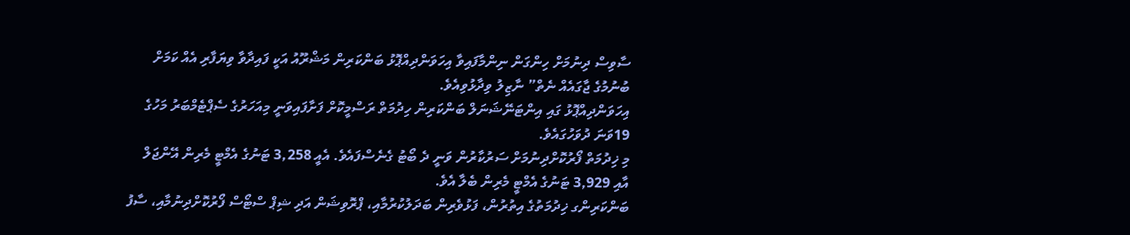ސާވިސް ދިނުމަށް ހިންގަން ނިންމާފައިވާ އިހަވަންދިއްޕޮޅު ބަންކަރިން މަޝްރޫއު އަކީ ފައިދާވާ ވިޔަފާރި އެއް ކަމަށް ބުނުމުގެ ޖާގައެއް ނެތް” ނާޒިލު ވިދާޅުވިއެވެ.
އިހަވަންދިއްޕޮޅު ގައި އިންޓަނޭޝަނަލް ބަންކަރިން ހިދުމަތް ރަސްމީކޮށް ފަށާފައިވަނީ މިއަހަރުގެ ސެޕްޓެމްބަރު މަހުގެ 19ވަނަ ދުވަހުގައެވެ.
މި ޚިދުމަތް ފޯރުކޮށްދިނުމަށް ސަރުކާރުން ވަނީ ދެ ބޯޓު ގެނެސްފައެވެ. އެއީ 3,258 ޓަނުގެ އެމްޓީ މެރިން އޭންޖަލް އާއި 3,929 ޓަނުގެ އެމްޓީ މެރިން ބެލާ އެވެ.
ބަންކަރިންގ ޚިދުމަތުގެ އިތުރުން، ފަޅުވެރިން ބަދަލުކުރުމާއި، ޕްރޮވިޝަން އަދި ޝިޕް ސްޓޯސް ފޯރުކޮށްދިނުމާއި، ސާފު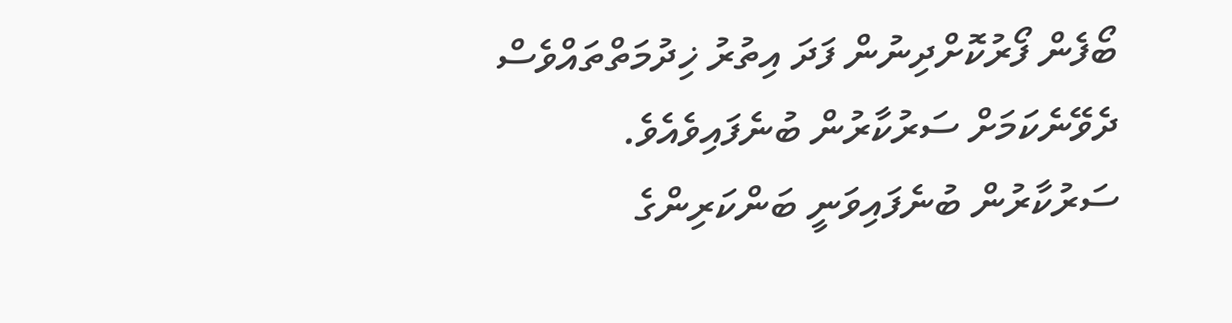ބޯފެން ފޯރުކޮށްދިނުން ފަދަ އިތުރު ޚިދުމަތްތައްވެސް ދެވޭނެކަމަށް ސަރުކާރުން ބުނެފައިވެއެވެ.
ސަރުކާރުން ބުނެފައިވަނީ ބަންކަރިންގެ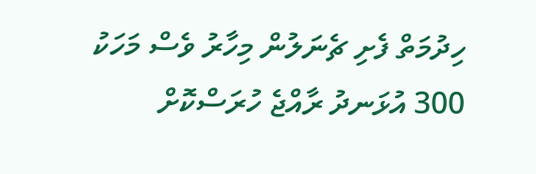ހިދުމަތް ފެށި ޗެނަލުން މިހާރު ވެސް މަހަކު 300 އުޅަނދު ރާއްޖެ ހުރަސްކޮށް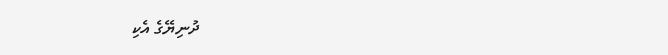ދުނިޔޭގެ އެކި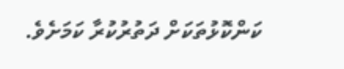ކަންކޮޅުތަކަށް ދަތުރުކުރާ ކަމަށެވެ.